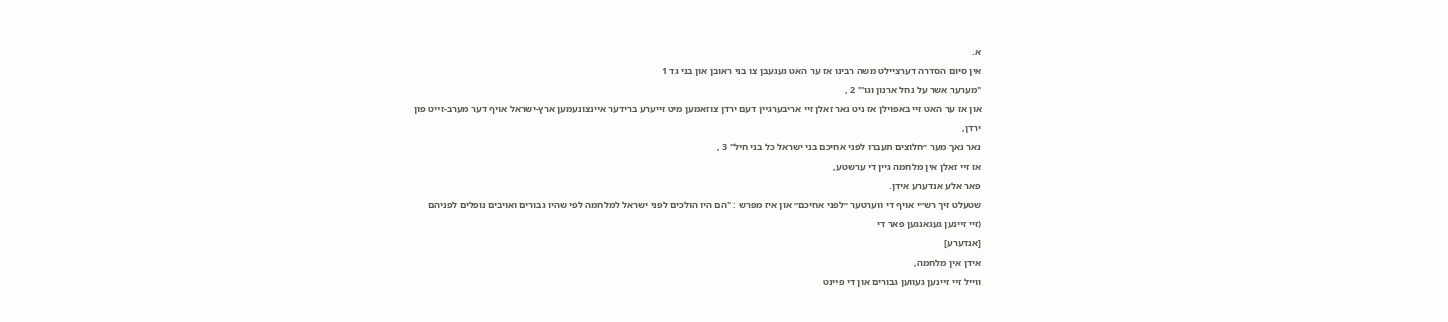א.
אין סיום הסדרה דערציילט משה רבינו אז ער האט געגעבן צו בני ראובן און בני גד 1
"מערער אשר על נחל ארנון וגו'" 2 ,
און אז ער האט זיי באפוילן אז ניט נאר זאלן זיי אריבערגײן דעם ירדן צוזאמען מיט זייערע ברידער אײנצונעמען ארץ-ישראל אויף דער מערב-זײט פון ירדן,
נאר נאך מער ״חלוצים תעברו לפני אחיכם בני ישראל כל בני חיל" 3 ,
אז זײ זאלן אין מלחמה גיין די ערשטע,
פאר אלע אנדערע אידן.
שטעלט זיך רש״י אויף די ווערטער ״לפני אחיכם״ און איז מפרש : "הם היו הולכים לפני ישראל למלחמה לפי שהיו גבורים ואויבים נופלים לפניהם
(זיי זײנען געגאנגען פאר די
[אנדערע]
אידן אין מלחמה,
ווייל זײ זײנען געווען גבורים און די פײנט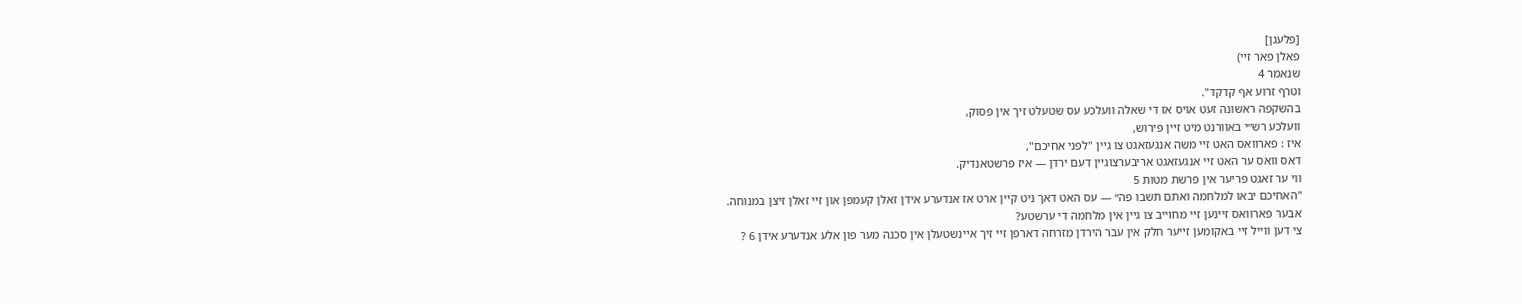[פלעגן]
פאלן פאר זײ)
שנאמר 4
וטרף זרוע אף קדקד".
בהשקפה ראשונה זעט אויס אז די שאלה וועלכע עס שטעלט זיך אין פסוק,
וועלכע רש״י באוורנט מיט זײן פירוש,
איז : פארוואס האט זײ משה אנגעזאגט צו גײן "לפני אחיכם",
דאס וואס ער האט זײ אנגעזאגט אריבערצוגײן דעם ירדן — איז פרשטאנדיק.
ווי ער זאגט פריער אין פרשת מטות 5
"האחיכם יבאו למלחמה ואתם תשבו פה״ — עס האט דאך ניט קײן ארט אז אנדערע אידן זאלן קעמפן און זײ זאלן זיצן במנוחה.
אבער פארוואס זיינען זײ מחױיב צו גײן אין מלחמה די ערשטע?
צי דען ווייל זײ באקומען זײער חלק אין עבר הירדן מזרחה דארפן זײ זיך אײנשטעלן אין סכנה מער פון אלע אנדערע אידן 6 ?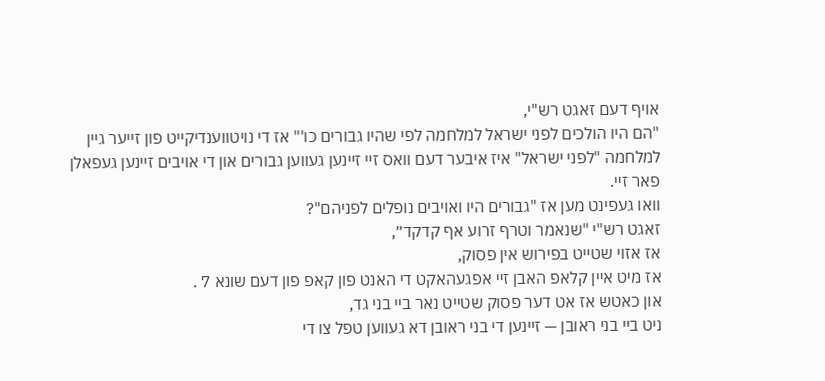אויף דעם זאגט רש"י,
"הם היו הולכים לפני ישראל למלחמה לפי שהיו גבורים כו'" אז די נויטווענדיקייט פון זייער גײן למלחמה "לפני ישראל" איז איבער דעם וואס זײ זײנען געווען גבורים און די אויבים זײנען געפאלן פאר זײ.
וואו געפינט מען אז "גבורים היו ואויבים נופלים לפניהם"?
זאגט רש"י "שנאמר וטרף זרוע אף קדקד״,
אז אזוי שטײט בפירוש אין פסוק,
אז מיט אײן קלאפ האבן זײ אפגעהאקט די האנט פון קאפ פון דעם שונא 7 .
און כאטש אז אט דער פסוק שטײט נאר בײ בני גד,
ניט בײ בני ראובן — זײנען די בני ראובן דא געווען טפל צו די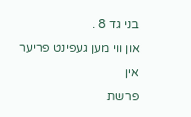בני גד 8 .
און ווי מען געפינט פריער אין
פרשת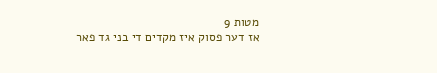מטות 9
אז דער פסוק איז מקדים די בני גד פאר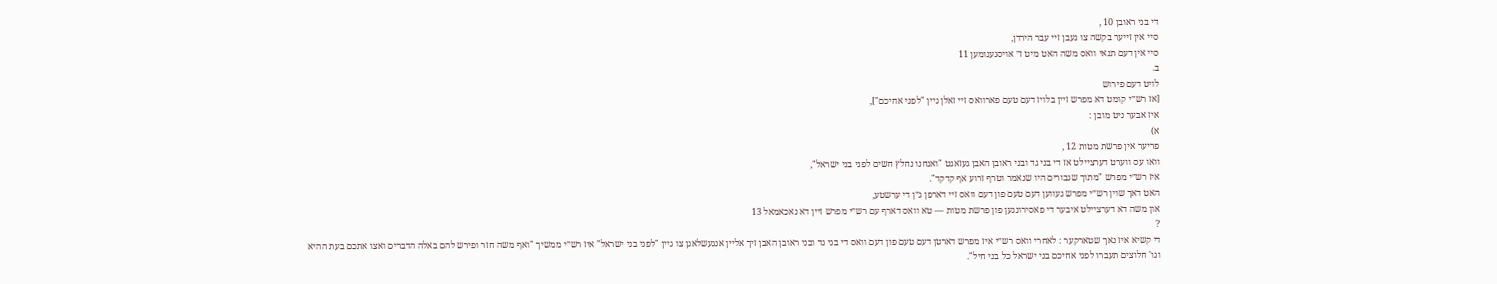די בני ראובן 10 ,
סיי אין זייער בקשה צו געבן זײ עבר הירדן,
סיי אין דעם תנאי וואס משה האט מיט ז״ אויסגענומען 11
ב.
לויט דעם פירוש
[אז רש״י קומט דא מפרש זיין בלויז דעם טעם פארוואס זיי זאלן גיין "לפני אחיכם"],
איז אבער ניט מובן :
א)
פריער אין פרשת מטות 12 ,
וואו עס ווערט דערציילט אז די בני גד ובני ראובן האבן געזאגט "ואנחנו נחלץ חשים לפני בני ישראל",
איז רש״י מפרש "מתוך שגבורים היו שנאמר וטרף זרוע אף קדקד".
האט דאך שוין רש״י מפרש געווען דעם טעם פון דעם וואס זיי דארפן ג״ן די ערשטע,
און משה דא דערציילט איבער די פאסירונגען פון פרשת מטות — טא וואס דארף עם רש״י מפרש זיין דא נאכאמאל 13
?
די קשיא איז נאך שטארקער : לאחרי וואס רש״י איז מפרש דארטן דעם טעם פון דעם וואס די בני גד ובני ראובן האבן זיך אליין אנגעשלאגן צו גיין "לפני בני ישראל" איז רש״י ממשיך "ואף משה חזר ופירש להם באלה הדברים ואצו אתכם בעת ההיא
וגו' חלוצים תעברו לפני אחיכם בני ישראל כל בני חיל".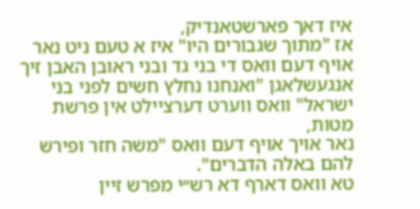איז דאך פארשטאנדיק,
אז "מתוך שגבורים היו" איז א טעם ניט נאר אויף דעם וואס די בני גד ובני ראובן האבן זיך אנגעשלאגן "ואנחנו נחלץ חשים לפני בני ישראל" וואס ווערט דערציילט אין פרשת מטות,
נאר אויך אויף דעם וואס "משה חזר ופירש להם באלה הדברים".
טא וואס דארף דא רש״י מפרש זיין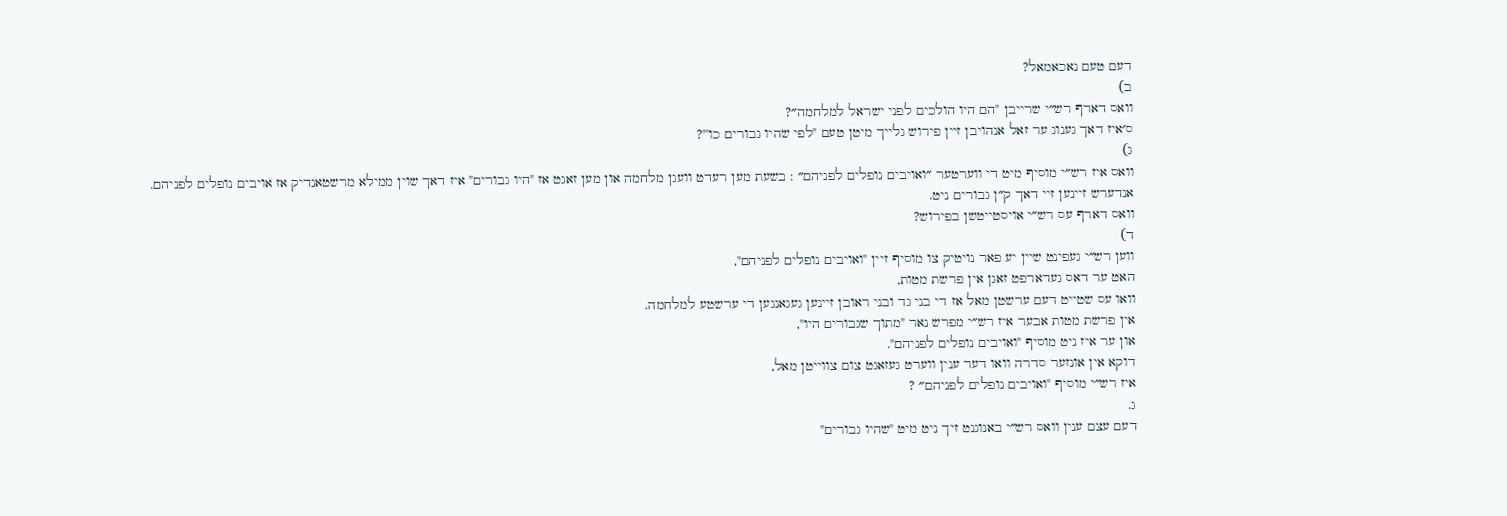דעם טעם נאכאמאל?
ב)
וואס דארף רש״י שרייבן "הם היו הולכים לפני ישראל למלחמה״?
ס׳איז דאך גענוג ער זאל אנהויבן זײן פירוש גלייך מיטן טעם "לפי שהיו גבורים כו'"?
ג)
וואס איז רש״י מוסיף מיט די ווערטער ״ואויבים נופלים לפניהם״ : בשעת מען רעדט וועגן מלחמה און מען זאגט אז "היו גבורים" איז דאך שוין ממילא מרשטאנדיק אז אויבים נופלים לפניהם.
אנדערש זיינען זיי דאך ק״ן גבורים ניט.
וואס דארף עס רש״י אויסטייטשן בפירוש?
ד)
ווען רש״י געפינט שיין יע פאר נויטיק צו מוסיף זיין "ואויבים נופלים לפניהם",
האט ער דאס געדארפט זאגן אין פרשת מטות,
וואו עס שטייט דעם ערשטן מאל אז די בני גד ובני ראובן זיינען געגאנגען די ערשטע למלחמה.
אין פרשת מטות אבער איז רש״י מפרש נאר "מתוך שגבורים היו",
און ער איז ניט מוסיף "ואויבים נופלים לפניהם".
דוקא אין אונזער סדרה וואו דער ענין ווערט געזאגט צום צווייטן מאל,
איז רש״י מוסיף "ואויבים נופלים לפניהם״ ?
ג.
דעם עצם ענין וואס רש״י באנוגנט זיך ניט מיט "שהיו גבורים"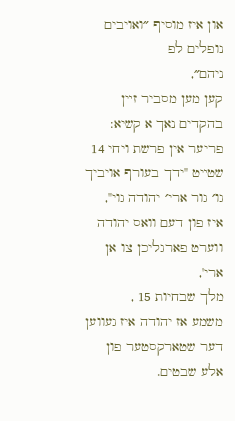און איז מוסיף ״ואויבים נופלים לפ
ניהם״,
קען מען מסביר זײן בהקדים נאך א קשיא:
פריער אין פרשת ויחי 14
שטײט "ידך בעורף אויביך גו׳ גור ארי׳ יהודה גוי",
איז פון דעם וואס יהודה ווערט פארגליכן צו אן ארי',
מלך שבחיות 15 ,
משמע אז יהודה איז געווען דער שטארקסטער פון אלע שבטים.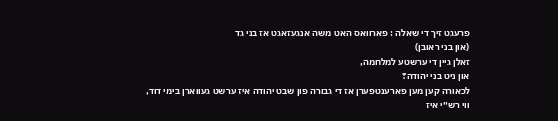פרעגט זיך די שאלה : פארוואס האט משה אנגעזאגט אז בני גד
(און בני ראובן)
זאלן גיין די ערשטע למלחמה,
און ניט בני יהודה?
לכאורה קען מען פארענטפערן אז די גבורה פון שבט יהודה איז ערשט געווארן בימי דוד,
ווי רש״י איז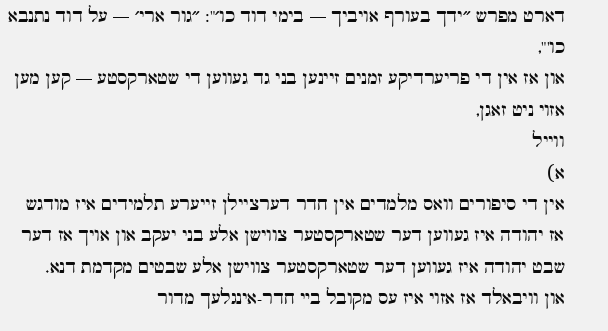דארט מפרש ״ידך בעורף אויביך — בימי דוד כו׳": ״גור ארי׳ — על דוד נתנבא כו'",
און אז אין די פריערדיקע זמנים זיינען בני גד געווען די שטארקסטע — קען מען אזוי ניט זאגן,
ווייל
א)
אין די סיפורים וואס מלמדים אין חדר דערציילן זייערע תלמידים איז מודגש אז יהודה איז געווען דער שטארקסטער צווישן אלע בני יעקב און אויך אז דער שבט יהודה איז געווען דער שטארקסטער צווישן אלע שבטים מקדמת דנא.
און וויבאלד אז אזוי איז עס מקובל בײ חדר-אינגלעך מדור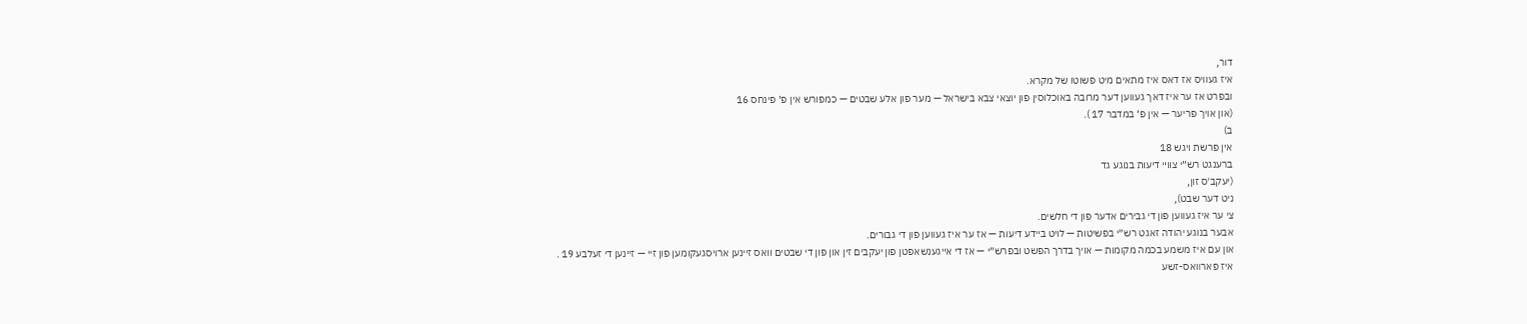דור,
איז געוויס אז דאס איז מתאים מיט פשוטו של מקרא.
ובפרט אז ער איז דאך געווען דער מרובה באוכלוסין פון יוצאי צבא בישראל — מער פון אלע שבטים — כמפורש אין פ׳ פינחס 16
(און אויך פריער — אין פ׳ במדבר 17 ).
ב)
אין פרשת ויגש 18
ברענגט רש״י צווײ דיעות בנוגע גד
(יעקב'ס זון,
ניט דער שבט),
צי ער איז געווען פון די גבירים אדער פון די חלשים.
אבער בנוגע יהודה זאגט רש״י בפשיטות — לויט בײדע דיעות — אז ער איז געווען פון די גבורים.
און עם איז משמע בכמה מקומות — אויך בדרך הפשט ובפרש״י — אז די אײגענשאפטן פון יעקבים זין און פון די שבטים וואס זיינען ארויסגעקומען פון זיי — זיינען די זעלבע 19 .
איז פארװאס-זשע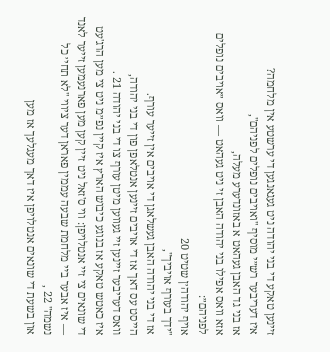זײנען טאקע די בני יהודה ניט געגאנגען די ערשטע אין מלחמה?
איז דעריבער רש״י מוסיף "ואויבים נופלים לפניהם",
אז בני גד האבן געהאט א באזונדערע מעלה,
אזא וואס אפילו בני יהודה האבן זי ניט געהאט — וואס ״אויבים נופלים לפניהם״:
אויף יהודה׳ן שטיט 20
"ידך בעורף אויביך",
אז די בני יהודה האבן געשלאגן די אויבים אין זײער עורף.
הייסט עס דאך אז די אויבים זײנען אנטלאפן פון די בני יהודה,
װאס דעריבער זיינען זיי געווען מיטן עורף צו די בני יהודה 21 .
איז כאטש טאקע אז בנוגע כיבוש הארץ איז קיין נפ״מ ניט צי מען הרג'עט די שונאים צי זײ אנטלויפן: ווי ס'זאל ניט זיין קען מען פארנעמען זייער לאנד — איז אבער בײ מלחמת שבעה עממין פאראן דער ציווי "לא תחי׳ כל נשמה" 22 ,
און בשעת די שונאים אנטלויפן איז דאך מעגלעך אז מען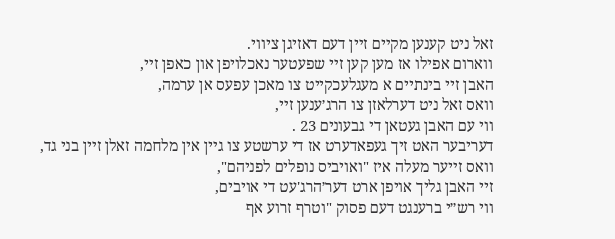זאל ניט קענען מקײם זײן דעם דאזיגן ציווי.
ווארום אפילו אז מען קען זײ שפעטער נאכלויפן און כאפן זײ,
האבן זיי בינתיים א מעגלעכקייט צו מאכן עפעס אן ערמה,
וואס זאל ניט דערלאזן צו הרג׳ענען זײ,
ווי עם האבן געטאן די גבעונים 23 .
דעריבער האט זיך געפאדערט אז די ערשטע צו גײן אין מלחמה זאלן זײן בני גד,
וואס זײער מעלה איז "ואויביס נופלים לפניהם",
זיי האבן גליך אויפן ארט דער׳הרג'עט די אויבים,
ווי רש״י ברענגט דעם פסוק "וטרף זרוע אף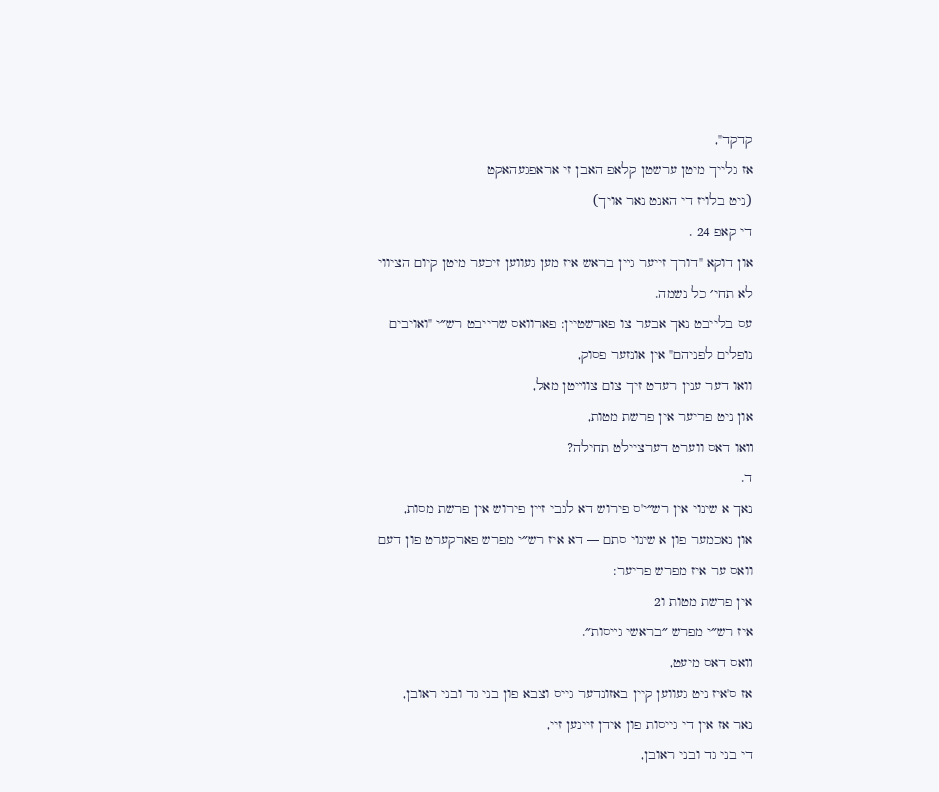קדקד",
אז גלייך מיטן ערשטן קלאפ האבן זי אראפגעהאקט
(ניט בלויז די האנט נאר אויך)
די קאפ 24 .
און דוקא "דורך זייער גײן בראש איז מען געווען זיכער מיטן קיום הציווי לא תחי׳ כל נשמה.
עס בלייבט נאך אבער צו פארשטיין: פארוואס שרייבט רש״י "ואויבים נופלים לפניהם" אין אונזער פסוק,
וואו דער ענין רעדט זיך צום צווײטן מאל,
און ניט פריער אין פרשת מטות,
װאו דאס ווערט דערציילט תחילה?
ד.
נאך א שינוי אין רש״י'ס פירוש דא לגבי זײן פירוש אין פרשת מסות,
און נאכמער פון א שינוי סתם — דא איז רש״י מפרש פארקערט פון דעם וואס ער איז מפרש פריער:
אין פרשת מטות ו2
איז רש״י מפרש ״בראשי גײסות״.
װאס דאס מיעט,
אז ס'איז ניט געווען קיין באזונדער גייס וצבא פון בני גד ובני ראובן,
נאר אז אין די גייסות פון אידן זיינען זיי,
די בני גד ובני ראובן,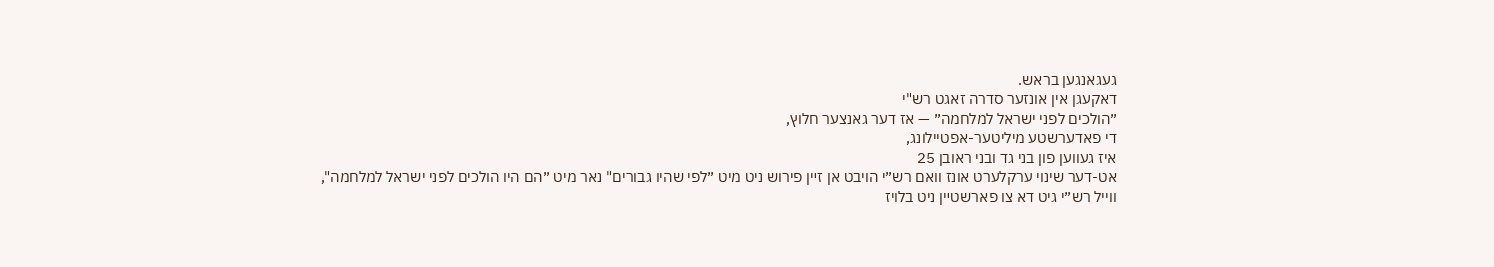געגאנגען בראש.
דאקעגן אין אונזער סדרה זאגט רש"י
״הולכים לפני ישראל למלחמה״ — אז דער גאנצער חלוץ,
די פאדערשטע מיליטער-אפטיילונג,
איז געווען פון בני גד ובני ראובן 25
אט-דער שינוי ערקלערט אונז וואם רש״י הויבט אן זײן פירוש ניט מיט ״לפי שהיו גבורים" נאר מיט ״הם היו הולכים לפני ישראל למלחמה",
ווייל רש״י גיט דא צו פארשטײן ניט בלויז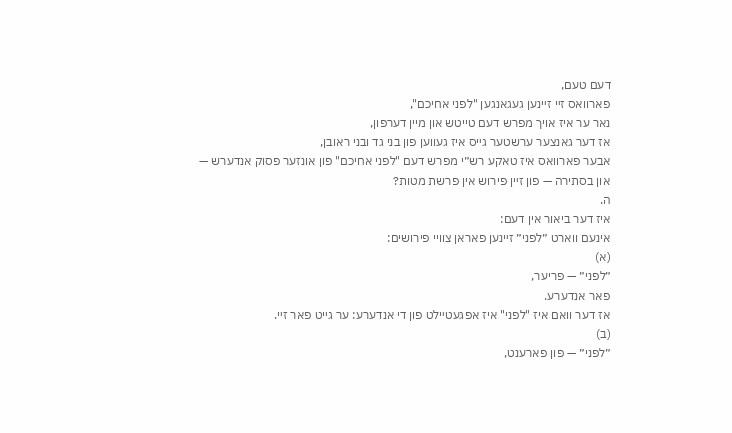דעם טעם,
פארוואס זײ זײנען געגאנגען "לפני אחיכם",
נאר ער איז אויך מפרש דעם טייטש און מיין דערפון,
אז דער גאנצער ערשטער גײס איז געווען פון בני גד ובני ראובן,
אבער פארוואס איז טאקע רש״י מפרש דעם "לפני אחיכם" פון אונזער פסוק אנדערש — און בסתירה — פון זײן פירוש אין פרשת מטות?
ה.
איז דער ביאור אין דעם:
אינעם ווארט ״לפני״ זײנען פאראן צוויי פירושים:
(א)
״לפני״ — פריער,
פאר אנדערע.
אז דער וואם איז "לפני" איז אפגעטײלט פון די אנדערע: ער גײט פאר זײ.
(ב)
״לפני״ — פון פארענט,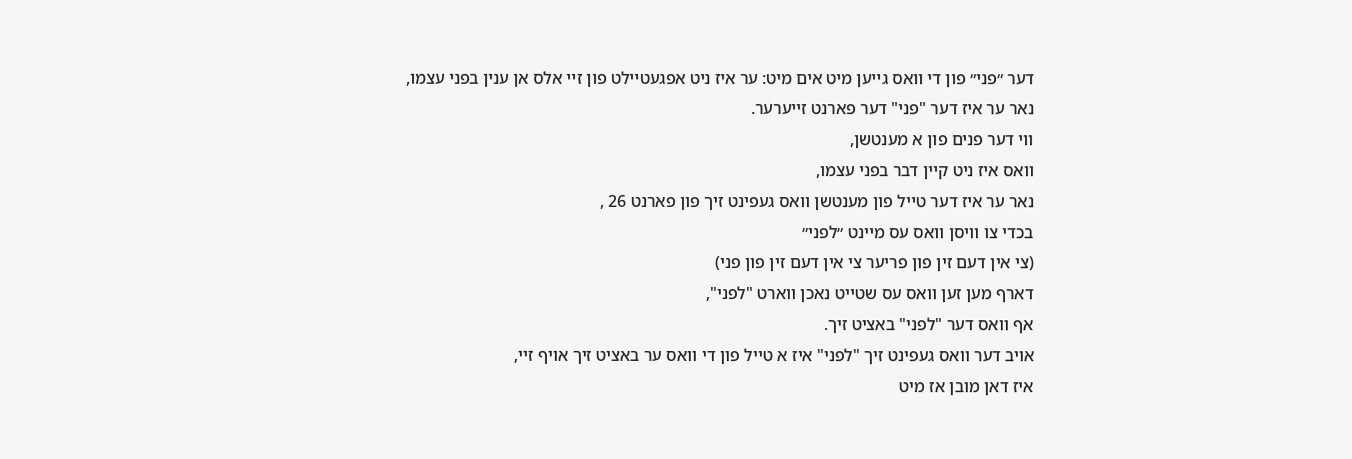דער ״פני״ פון די וואס גײען מיט אים מיט: ער איז ניט אפגעטײלט פון זײ אלס אן ענין בפני עצמו,
נאר ער איז דער "פני" דער פארנט זייערער.
ווי דער פנים פון א מענטשן,
וואס איז ניט קײן דבר בפני עצמו,
נאר ער איז דער טײל פון מענטשן וואס געפינט זיך פון פארנט 26 ,
בכדי צו וויסן וואס עס מײנט ״לפני״
(צי אין דעם זין פון פריער צי אין דעם זין פון פני)
דארף מען זען וואס עס שטײט נאכן ווארט "לפני",
אף וואס דער "לפני" באציט זיך.
אויב דער וואס געפינט זיך "לפני" איז א טײל פון די וואס ער באציט זיך אויף זײ,
איז דאן מובן אז מיט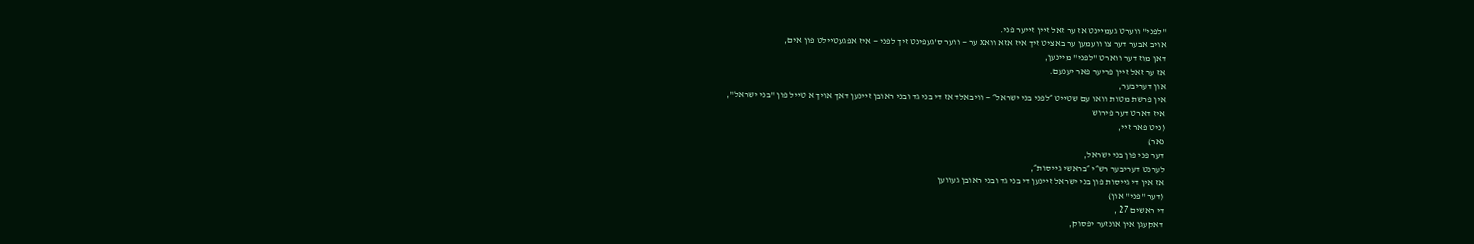"לפני" ווערט געמײנט אז ער זאל זײן זײער פני.
אויב אבער דער צו וועמען ער באציט זיך איז אזא וואx ער — ווער ס'געפינט זיך לפני — איז אפגעטײלט פון אים,
דאן מוז דער ווארט "לפני" מיינען,
אז ער זאל זײן פריער פאר יענעם.
און דעריבער,
אין פרשת מטות וואו עם שטײט ״לפני בני ישראל״ — וויבאלד אז די בני גד ובני ראובן זײנען דאך אויך א טײל פון "בני ישראל",
איז דארט דער פירוש
(ניט פאר זײ,
נאר)
דער פני פון בני ישראל,
לערנט דעריבער רש״י ״בראשי גײסות״,
אז אין די גײסות פון בני ישראל זײנען די בני גד ובני ראובן געווען
(דער "פני" און)
די ראשים 27 ,
דאקעגן אין אונזער יפסוק,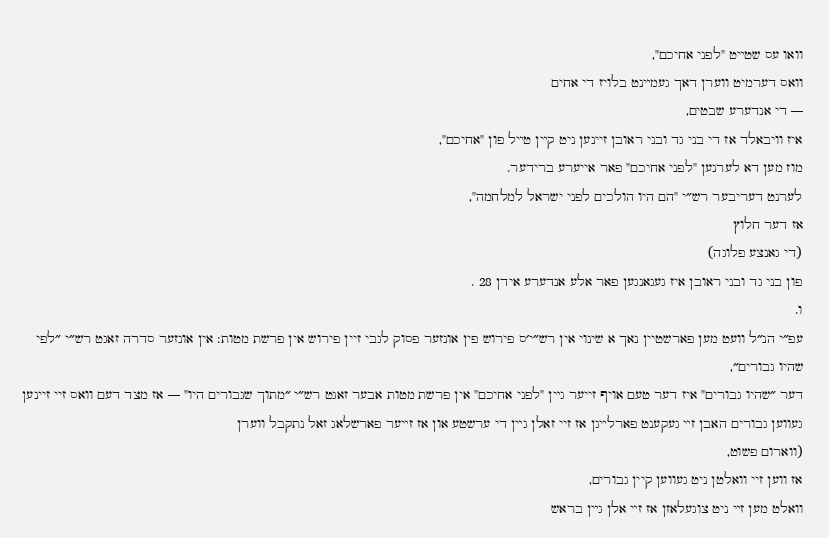וואו עס שטײט "לפני אחיכם",
וואס דערמיט ווערן דאך געמײנט בלויז די אחים
— די אנדערע שבטים,
איז וויבאלד אז די בני גד ובני ראובן זיינען ניט קײן טײל פון "אחיכם",
מוז מען דא לערנען "לפני אחיכם" פאר אייערע ברידער.
לערנט דעריבער רש״י "הם היו הולכים לפני ישראל למלחמה",
אז דער חלוץ
(די גאנצע פלוגה)
פון בני גד ובני ראובן איז געגאנגען פאר אלע אנדערע אידן 28 .
ו.
עפ״י הנ״ל וועט מען פארשטיין נאך א שינוי אין רש״י׳ס פירוש פין אונזער פסוק לגבי זיין פירוש אין פרשת מטות: אין אונזער סדרה זאגט רש״י ״לפי שהיו גבורים״,
דער ״שהיו גבורים" איז דער טעם אויף זייער גײן "לפני אחיכם" אין פרשת מטות אבער זאגט רש״י ״מתוך שגבורים היו" — אז מצד דעם וואס זיי זיינען געווען גבורים האבן זײ געקענט פארלײגן אז זיי זאלן גײן די ערשטע און אז זײער פארשלאג זאל נתקבל ווערן
(ווארום פשוט,
אז ווען זיי וואלטן ניט געווען קיין גבורים,
וואלט מען זײ ניט צוגעלאזן אז זײ אלן גײן בראש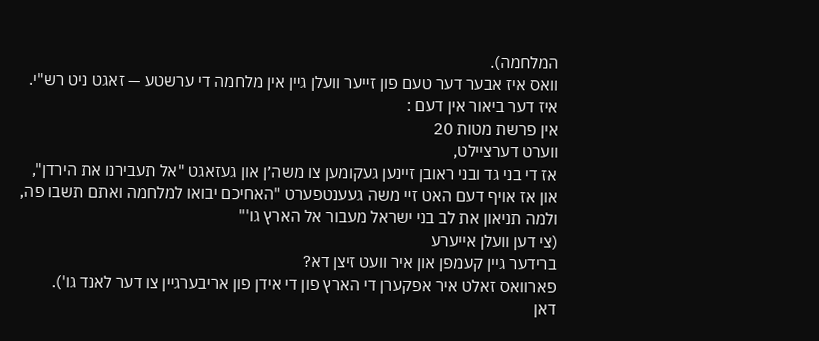המלחמה).
וואס איז אבער דער טעם פון זײער וועלן גײן אין מלחמה די ערשטע — זאגט ניט רש"י.
איז דער ביאור אין דעם :
אין פרשת מטות 20
ווערט דערציילט,
אז די בני גד ובני ראובן זיינען געקומען צו משה׳ן און געזאגט "אל תעבירנו את הירדן",
און אז אויף דעם האט זײ משה געענטפערט "האחיכם יבואו למלחמה ואתם תשבו פה,
ולמה תניאון את לב בני ישראל מעבור אל הארץ גו'"
(צי דען וועלן אייערע
ברידער גיין קעמפן און איר וועט זיצן דא?
פארוואס זאלט איר אפקערן די הארץ פון די אידן פון אריבערגײן צו דער לאנד גו').
דאן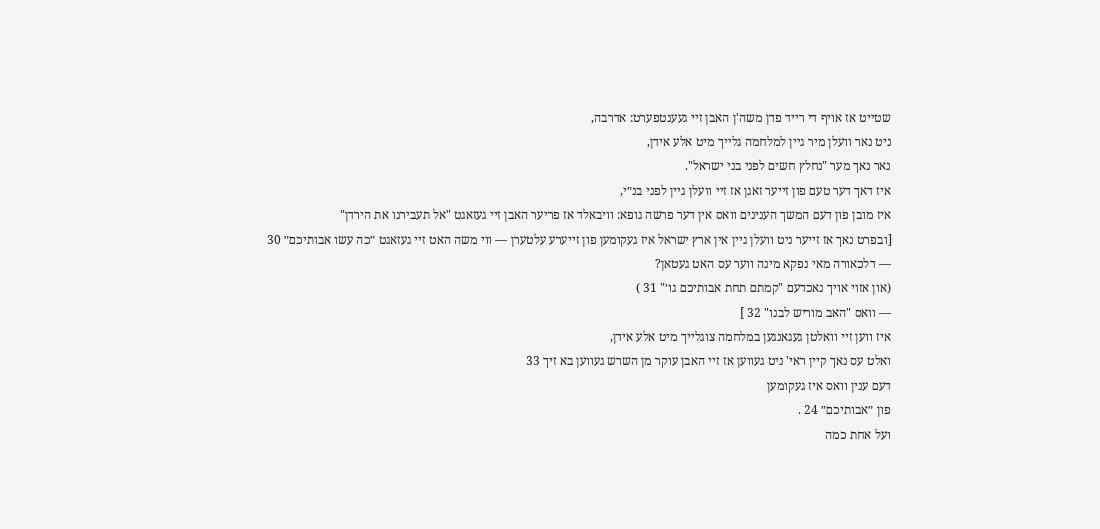שטײט אז אויף די רייד פדן משה'ן האבן זיי געענטפערט: אדרבה,
ניט נאר וועלן מיר גײן למלחמה גלײך מיט אלע אידן,
נאר נאך מער "נחלץ חשים לפני בני ישראל".
איז דאך דער טעם פון זייער זאגן אז זײ וועלן גײן לפני בנ״י,
איז מובן פון דעם המשך הענינים וואס אין דער פרשה גופא: וויבאלד אז פריער האבן זיי געזאגט "אל תעבירנו את הירדן"
[ובפרט נאך אז זײער ניט וועלן גײן אין ארץ ישראל איז געקומען פון זײערע עלטערן — ווי משה האט זיי געזאגט ״כה עשו אבותיכם״ 30
— דלכאורה מאי נפקא מינה ווער עס האט געטאן?
(און אזוי אויך נאכדעם "קמתם תחת אבותיכם גו׳" 31 )
— וואס "האב מוריש לבנו" 32 ]
איז ווען זיי וואלטן געגאנגען במלחמה צוגלײך מיט אלע אידן,
ואלט עס נאך קיין ראי' ניט געווען אז זיי האבן עוקר מן השרש געווען בא זיך 33
דעם ענין וואס איז געקומען
פון ״אבותיכם״ 24 .
ועל אחת כמה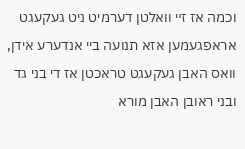וכמה אז זײ וואלטן דערמיט ניט געקעגט אראפגעמען אזא תנועה ביי אנדערע אידן,
וואס האבן געקעגט טראכטן אז די בני גד ובני ראובן האבן מורא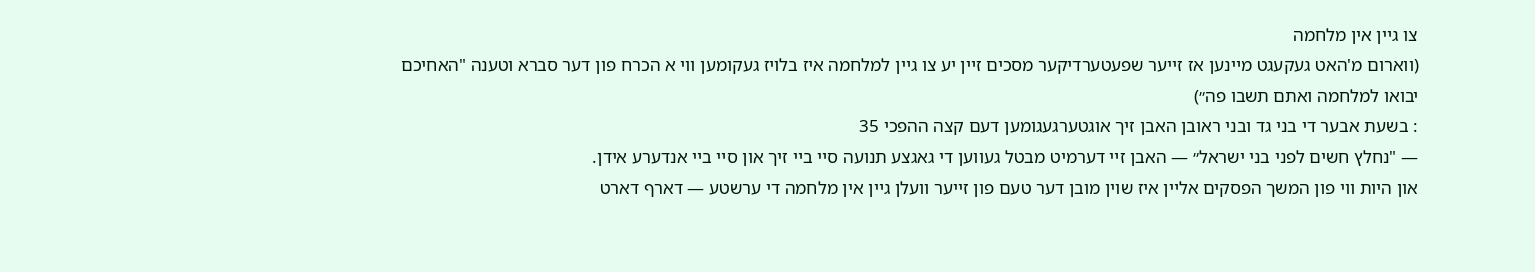צו גײן אין מלחמה
(ווארום מ'האט געקעגט מײנען אז זייער שפעטערדיקער מסכים זײן יע צו גײן למלחמה איז בלויז געקומען ווי א הכרח פון דער סברא וטענה "האחיכם יבואו למלחמה ואתם תשבו פה״)
: בשעת אבער די בני גד ובני ראובן האבן זיך אוגטערגעגומען דעם קצה ההפכי 35
— "נחלץ חשים לפני בני ישראל״ — האבן זײ דערמיט מבטל געווען די גאגצע תנועה סײ בײ זיך און סײ בײ אנדערע אידן.
און היות ווי פון המשך הפסקים אלײן איז שוין מובן דער טעם פון זייער וועלן גײן אין מלחמה די ערשטע — דארף דארט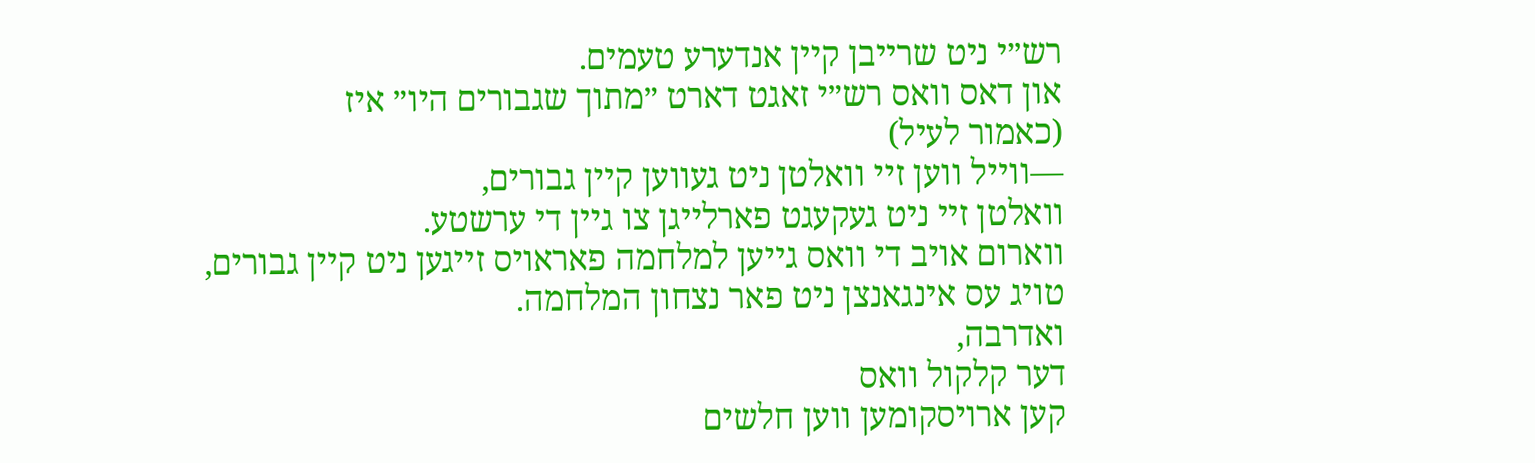רש״י ניט שרייבן קײן אנדערע טעמים.
און דאס וואס רש״י זאגט דארט ״מתוך שגבורים היו״ איז
(כאמור לעיל)
—ווײל ווען זיי וואלטן ניט געווען קײן גבורים,
וואלטן זיי ניט געקעגט פארלײגן צו גײן די ערשטע.
ווארום אויב די וואס גײען למלחמה פאראויס זײגען ניט קײן גבורים,
טויג עס אינגאנצן ניט פאר נצחון המלחמה.
ואדרבה,
דער קלקול וואס
קען ארויסקומען ווען חלשים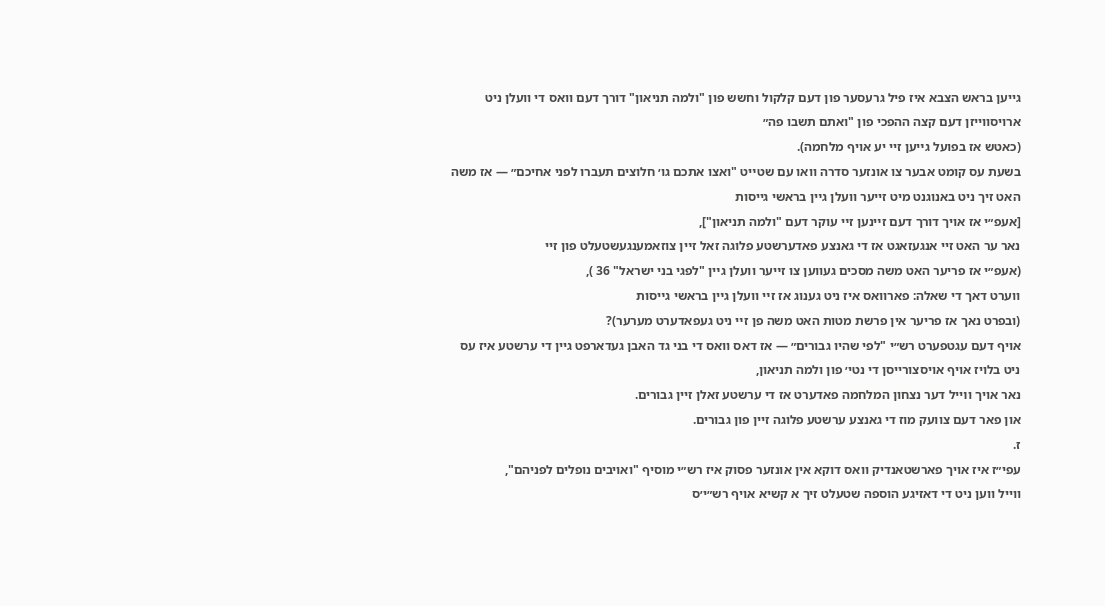גייען בראש הצבא איז פיל גרעסער פון דעם קלקול וחשש פון "ולמה תניאון" דורך דעם וואס די וועלן ניט ארויסווייזן דעם קצה ההפכי פון "ואתם תשבו פה״
(כאטש אז בפועל גײען זיי יע אויף מלחמה).
בשעת עס קומט אבער צו אונזער סדרה וואו עם שטײט "ואצו אתכם גו׳ חלוצים תעברו לפני אחיכם״ — אז משה האט זיך ניט באנוגנט מיט זייער וועלן גײן בראשי גייסות
[אעפ״י אז אויך דורך דעם זײנען זײ עוקר דעם "ולמה תניאון"],
נאר ער האט זיי אנגעזאגט אז די גאנצע פאדערשטע פלוגה זאל זײן צוזאמענגעשטעלט פון זיי
(אעפ״י אז פריער האט משה מסכים געווען צו זײער וועלן גײן "לפגי בני ישראל" 36 ),
ווערט דאך די שאלה: פארוואס איז ניט גענוג אז זײ וועלן גײן בראשי גײסות
(ובפרט נאך אז פריער אין פרשת מטות האט משה פן זײ ניט געפאדערט מערער)?
אויף דעם עגטפערט רש״י "לפי שהיו גבורים״ — אז דאס װאס די בני גד האבן געדארפט גיין די ערשטע איז עס ניט בלויז אויף אויסצורייסן די נטי׳ פון ולמה תניאון,
נאר אויך וױיל דער נצחון המלחמה פאדערט אז די ערשטע זאלן זיין גבורים.
און פאר דעם צוועק מוז די גאנצע ערשטע פלוגה זיין פון גבורים.
ז.
עפי״ז איז אויך פארשטאנדיק וואס דוקא אין אונזער פסוק איז רש״י מוסיף "ואויבים נופלים לפניהם",
ווייל ווען ניט די דאזיגע הוספה שטעלט זיך א קשיא אויף רש״י׳ס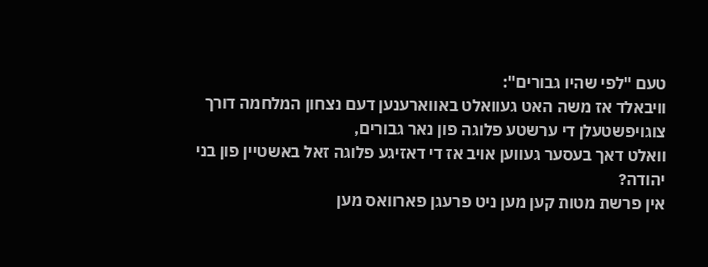טעם "לפי שהיו גבורים":
וויבאלד אז משה האט געוואלט באווארענען דעם נצחון המלחמה דורך צוגויפשטעלן די ערשטע פלוגה פון נאר גבורים,
וואלט דאך בעסער געווען אויב אז די דאזיגע פלוגה זאל באשטיין פון בני יהודה?
אין פרשת מטות קען מען ניט פרעגן פארוואס מען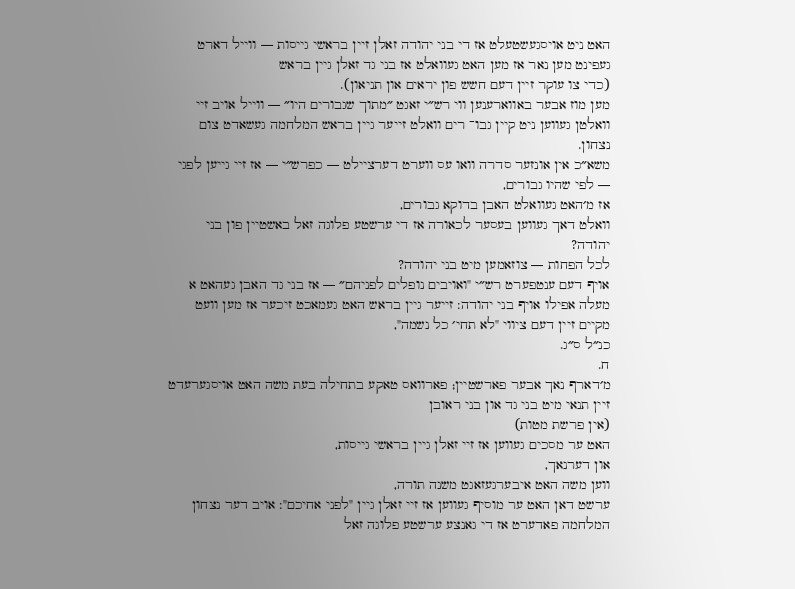האט ניט אויסגעשטעלט אז די בני יהודה זאלן זיין בראשי גייסות — ווייל דארט געפינט מען נאר אז מען האט געוואלט אז בני גד זאלן גיין בראש
(כדי צו עוקר זיין דעם חשש פון יראים און תניאון).
מען מוז אבער באווארענען ווי רש״י זאגט ״מתוך שגבורים היו״ — ווייל אויב זיי וואלטן געווען ניט קיין גבו־ רים וואלט זייער גיין בראש המלחמה געשאדט צום נצחון.
משא״כ אין אונזער סדרה וואו עס ווערט דערציילט — כפרש״י — אז זיי גייען לפגי — לפי שהיו גבורים,
אז מ׳האט געוואלט האבן בדוקא גבורים,
וואלט דאך געווען בעסער לכאורה אז די ערשטע פלוגה זאל באשטיין פון בני יהודה?
לכל הפחות — צוזאמען מיט בני יהודה?
אויף דעם ענטפערט רש״י "ואויבים נופלים לפניהם״ — אז בני גד האבן געהאט א מעלה אפילו אויף בני יהודה: זייער גיין בראש האט געמאכט זיכער אז מען וועט מקיים זיין דעם ציווי "לא תחי׳ כל נשמה",
כנ״ל ס״ג.
ח.
מ׳דארף נאך אבער פארשטיין; פארוואס טאקע בתחילה בעת משה האט אויסגערעדט זיין תנאי מיט בני גד און בני ראובן
(אין פרשת מטות)
האט ער מסכים געווען אז זיי זאלן גיין בראשי גייסות,
און דערנאך,
ווען משה האט איבערגעזאגט משנה תורה,
ערשט דאן האט ער מוסיף געווען אז זיי זאלן גיין "לפני אחיכם": אויב דער נצחון המלחמה פאדערט אז די גאנצע ערשטע פלוגה זאל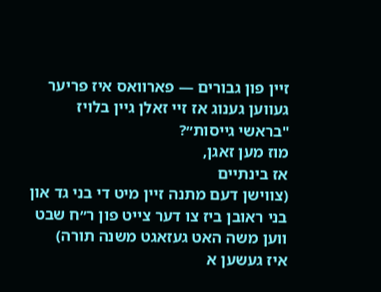זיין פון גבורים — פארוואס איז פריער געווען גענוג אז זיי זאלן גיין בלויז "בראשי גייסות״?
מוז מען זאגן,
אז בינתיים
(צווישן דעם מתנה זיין מיט די בני גד און בני ראובן ביז צו דער צייט פון ר״ח שבט ווען משה האט געזאגט משנה תורה)
איז געשען א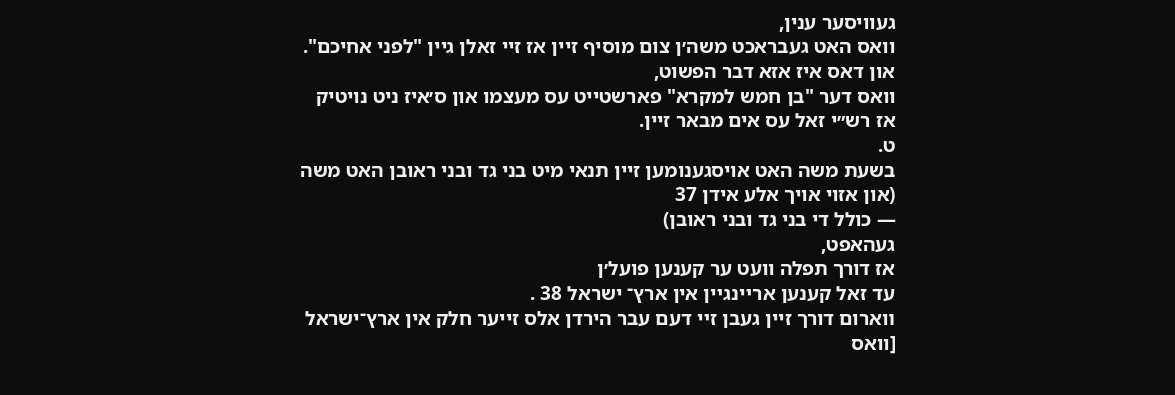געוויסער ענין,
וואס האט געבראכט משה׳ן צום מוסיף זיין אז זיי זאלן גיין "לפני אחיכם".
און דאס איז אזא דבר הפשוט,
וואס דער "בן חמש למקרא" פארשטייט עס מעצמו און ס׳איז ניט נויטיק אז רש״י זאל עס אים מבאר זיין.
ט.
בשעת משה האט אויסגענומען זיין תנאי מיט בני גד ובני ראובן האט משה
(און אזוי אויך אלע אידן 37
— כולל די בני גד ובני ראובן)
געהאפט,
אז דורך תפלה וועט ער קענען פועל׳ן
עד זאל קענען ארײנגײן אין ארץ־ ישראל 38 .
װארום דורך זיין געבן זײ דעם עבר הירדן אלס זייער חלק אין ארץ־ישראל
[וואס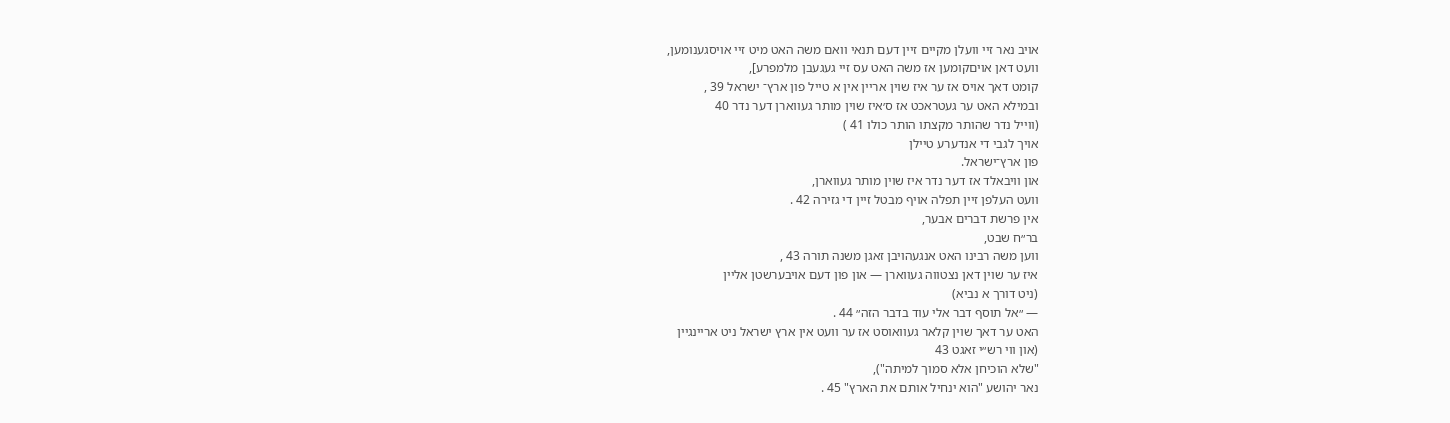אויב נאר זיי וועלן מקיים זיין דעם תנאי וואם משה האט מיט זיי אויסגענומען,
וועט דאן אויםקומען אז משה האט עס זיי געגעבן מלמפרע],
קומט דאך אויס אז ער איז שוין אריין אין א טייל פון ארץ־ ישראל 39 ,
ובמילא האט ער געטראכט אז ס׳איז שוין מותר געווארן דער נדר 40
(ווייל נדר שהותר מקצתו הותר כולו 41 )
אויך לגבי די אנדערע טיילן
פון ארץ־ישראל.
און וויבאלד אז דער נדר איז שוין מותר געווארן,
וועט העלפן זיין תפלה אויף מבטל זיין די גזירה 42 .
אין פרשת דברים אבער,
בר״ח שבט,
ווען משה רבינו האט אנגעהויבן זאגן משנה תורה 43 ,
איז ער שוין דאן נצטווה געווארן — און פון דעם אויבערשטן אליין
(ניט דורך א נביא)
— ״אל תוסף דבר אלי עוד בדבר הזה״ 44 .
האט ער דאך שוין קלאר געוואוסט אז ער וועט אין ארץ ישראל ניט אריינגיין
(און ווי רש״י זאגט 43
"שלא הוכיחן אלא סמוך למיתה"),
נאר יהושע "הוא ינחיל אותם את הארץ" 45 .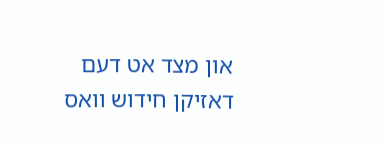און מצד אט דעם דאזיקן חידוש וואס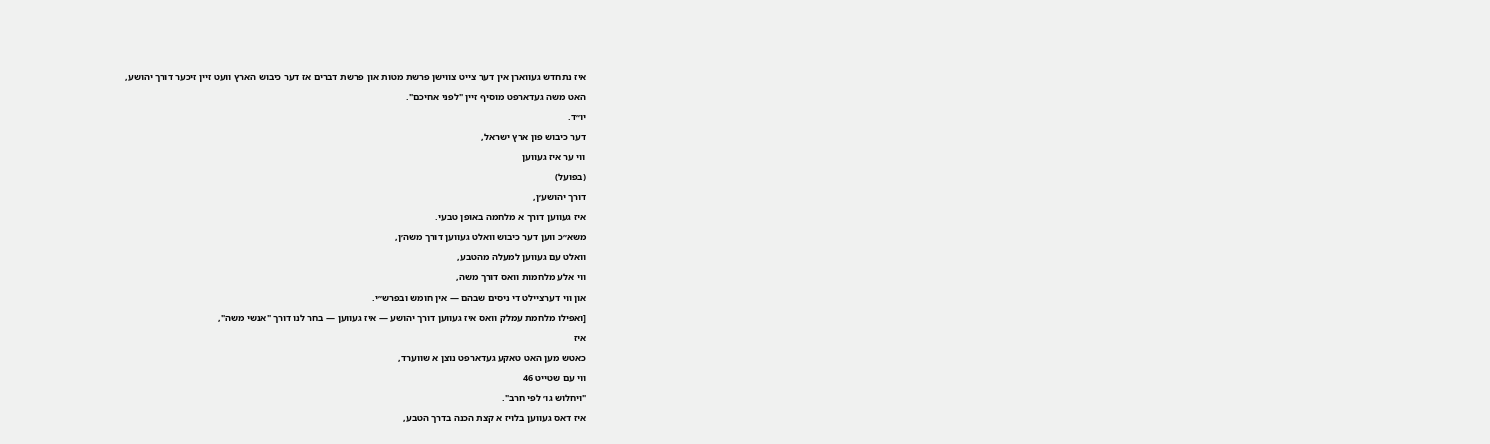איז נתחדש געווארן אין דער צייט צווישן פרשת מטות און פרשת דברים אז דער כיבוש הארץ וועט זיין זיכער דורך יהושע,
האט משה געדארפט מוסיף זיין "לפני אחיכם".
יו״ד.
דער כיבוש פון ארץ ישראל,
ווי ער איז געווען
(בפועל)
דורך יהושע׳ן,
איז געווען דורך א מלחמה באופן טבעי.
משא״כ װען דער כיבוש וואלט געווען דורך משה׳ן,
וואלט עם געווען למעלה מהטבע,
ווי אלע מלחמות וואס דורך משה,
און ווי דערציילט די ניסים שבהם — אין חומש ובפרש״י.
[ואפילו מלחמת עמלק וואס איז געווען דורך יהושע — איז געווען — בחר לנו דורך "אנשי משה",
איז
כאטש מען האט טאקע געדארפט נוצן א שווערד,
ווי עם שטייט 46
"ויחלוש גו׳ לפי חרב".
איז דאס געווען בלויז א קצת הכנה בדרך הטבע,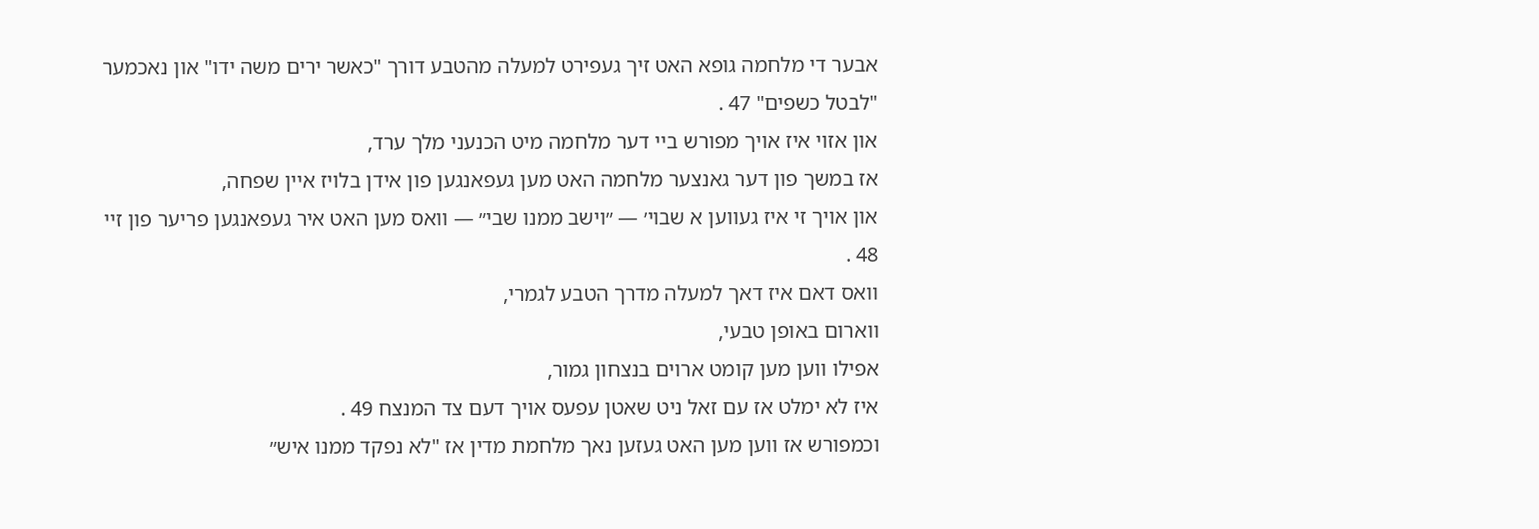אבער די מלחמה גופא האט זיך געפירט למעלה מהטבע דורך "כאשר ירים משה ידו" און נאכמער "לבטל כשפים" 47 .
און אזוי איז אויך מפורש ביי דער מלחמה מיט הכנעני מלך ערד,
אז במשך פון דער גאנצער מלחמה האט מען געפאנגען פון אידן בלויז איין שפחה,
און אויך זי איז געווען א שבוי׳ — ״וישב ממנו שבי״ — וואס מען האט איר געפאנגען פריער פון זיי 48 .
וואס דאם איז דאך למעלה מדרך הטבע לגמרי,
ווארום באופן טבעי,
אפילו ווען מען קומט ארוים בנצחון גמור,
איז לא ימלט אז עם זאל ניט שאטן עפעס אויך דעם צד המנצח 49 .
וכמפורש אז ווען מען האט געזען נאך מלחמת מדין אז "לא נפקד ממנו איש״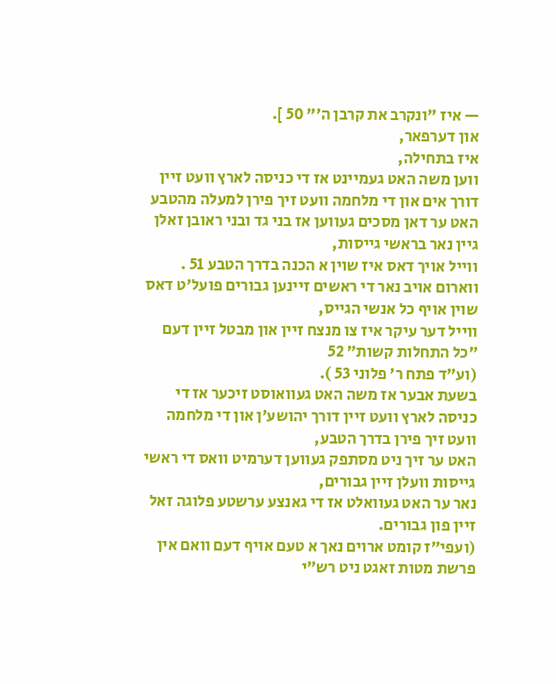— איז "ונקרב את קרבן ה׳" 50 ].
און דערפאר,
איז בתחילה,
ווען משה האט געמיינט אז די כניסה לארץ וועט זיין דורך אים און די מלחמה וועט זיך פירן למעלה מהטבע האט ער דאן מסכים געווען אז בני גד ובני ראובן זאלן גיין נאר בראשי גייסות,
ווייל אויך דאס איז שוין א הכנה בדרך הטבע 51 .
ווארום אויב נאר די ראשים זיינען גבורים פועל׳ט דאס שוין אויף כל אנשי הגייס,
ווייל דער עיקר איז צו מנצח זיין און מבטל זיין דעם ״כל התחלות קשות״ 52
(וע״ד פתח ר׳ פלוני 53 ).
בשעת אבער אז משה האט געוואוסט זיכער אז די כניסה לארץ וועט זיין דורך יהושע׳ן און די מלחמה וועט זיך פירן בדרך הטבע,
האט ער זיך ניט מסתפק געווען דערמיט וואס די ראשי גייסות וועלן זיין גבורים,
נאר ער האט געוואלט אז די גאנצע ערשטע פלוגה זאל זיין פון גבורים.
(ועפי״ז קומט ארוים נאך א טעם אויף דעם וואם אין פרשת מטות זאגט ניט רש״י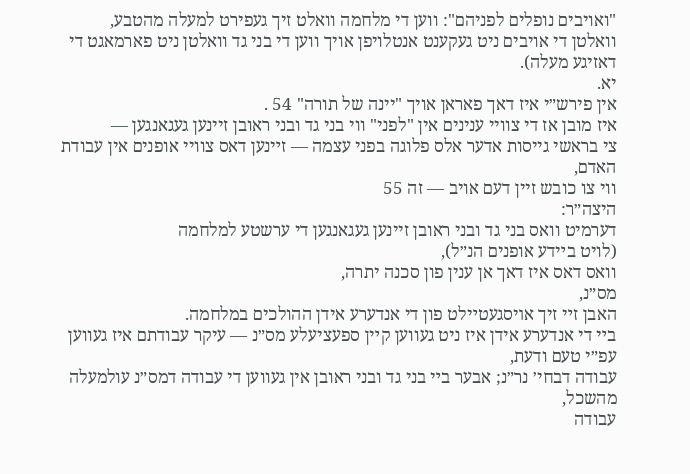"ואויבים נופלים לפניהם": ווען די מלחמה וואלט זיך געפירט למעלה מהטבע,
וואלטן די אויבים ניט געקענט אנטלויפן אויך ווען די בני גד וואלטן ניט פארמאגט די דאזיגע מעלה).
יא.
אין פירש״י איז דאך פאראן אויך "יינה של תורה" 54 .
איז מובן אז די צוויי ענינים אין "לפני" ווי בני גד ובני ראובן זיינען געגאנגען —
צי בראשי גייסות אדער אלס פלוגה בפני עצמה — זײנען דאס צוויי אופנים אין עבודת האדם,
ווי צו כובש זיין דעם אויב — זה 55
היצה״ר:
דערמיט וואס בני גד ובני ראובן זיינען געגאנגען די ערשטע למלחמה
(לויט בײדע אופנים הנ״ל),
וואס דאס איז דאך אן ענין פון סכנה יתרה,
מס״נ,
האבן זײ זיך אױסגעטײלט פון די אנדערע אידן ההולכים במלחמה.
בײ די אנדערע אידן איז ניט געווען קײן ספעציעלע מס״נ — עיקר עבודתם איז געווען עפ״י טעם ודעת,
עבודה דבחי׳ נר״נ; אבער בײ בני גד ובני ראובן אין געווען די עבודה דמס״נ עולמעלה מהשכל,
עבודה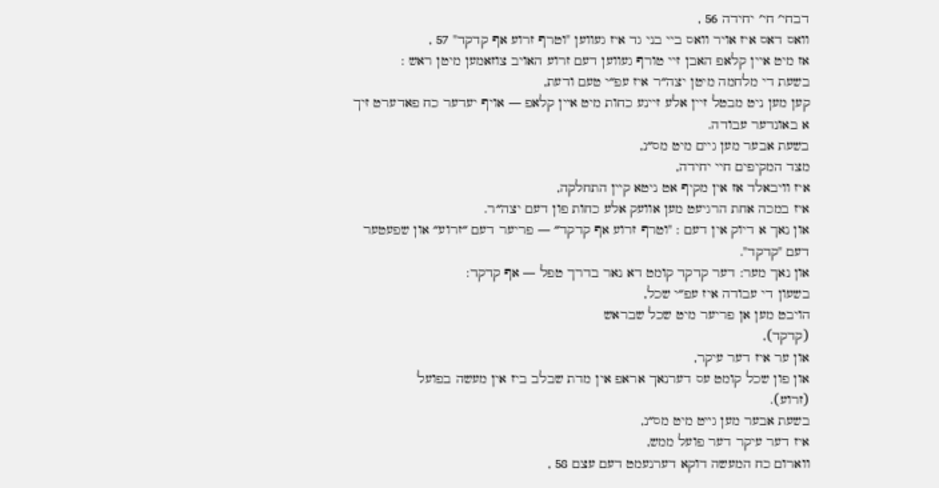דבחי׳ חי׳ יחידה 56 ,
וואס דאס איז אויר וואס ביי בני גד איז געווען "וטרף זרוע אף קדקד" 57 ,
אז מיט איין קלאפ האבן זיי טורף געווען דעם זרוע האויב צוזאמען מיטן ראש :
בשעת די מלחמה מיטן יצה״ר איז עפ״י טעם ודעת,
קען מען ניט מבטל זיין אלע זיינע כחות מיט אײן קלאפ — אויף יעדער כח פאדערט זיך א באונדער עבודה.
בשעת אבער מען גיים מיט מס״נ,
מצד המקיפים חיי יחידה,
איז וויבאלד אז אין מקיף אט ניטא קײן התחלקה,
איז במכה אחת הרגיעט מען אוועק אלע כחות פון דעם יצה״ר.
און נאך א דיוק אין דעם : "וטרף זרוע אף קדקד״ — פריער דעם ״זרוע״ און שפעטער דעם "קדקד".
און נאך מער: דער קדקד קומט דא נאר בדרך טפל — אף קדקד:
בשעון די עבודה איז עפ״י שכל,
הויבט מען אן פריער מיט שכל שבראש
(קדקד),
און ער איז דער עיקר,
און פון שכל קומט עס דערנאך אראפ אין מדת שבלב ביז אין מעשה בפועל
(זרוע).
בשעת אבער מען גײט מיט מס״נ,
איז דער עיקר דער פועל ממש,
ווארום כח המעשה דוקא דערנעמט דעם עצם 58 ,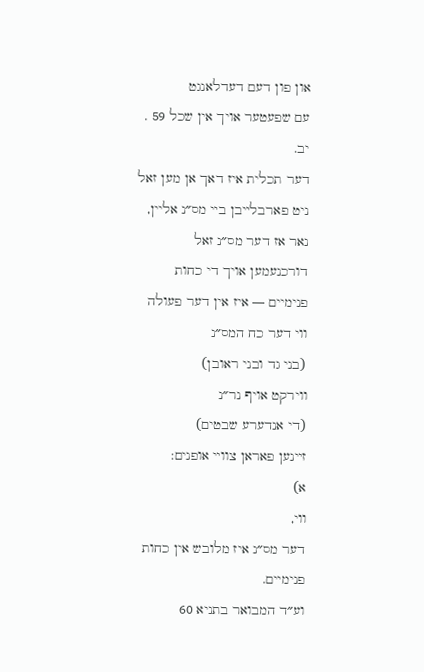און פון דעם דעדלאנגט
עם שפעטער אויך אין שכל 59 .
יב.
דער תכלית איז דאך אן מען זאל ניט פארבלײבן בײ מס״נ אליין,
נאר אז דער מס״נ זאל דורכנעמען אויך די כחות פנימיים — איז אין דער פעולה ווי דער כח המס״נ
(בני גד ובני ראובן)
ווירקט אויף נר״נ
(די אנדערע שבטים)
זײנען פאראן צווײ אופנים:
א)
ווי,
דער מס״נ איז מלובש אין כחות פנימײם.
וע״ד המבואר בתניא 60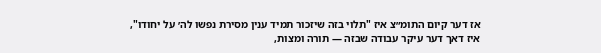אז דער קיום התומ״צ איז "תלוי בזה שיזכור תמיד ענין מסירת נפשו לה׳ על יחודו",
איז דאך דער עיקר עבודה שבזה — תורה ומצות,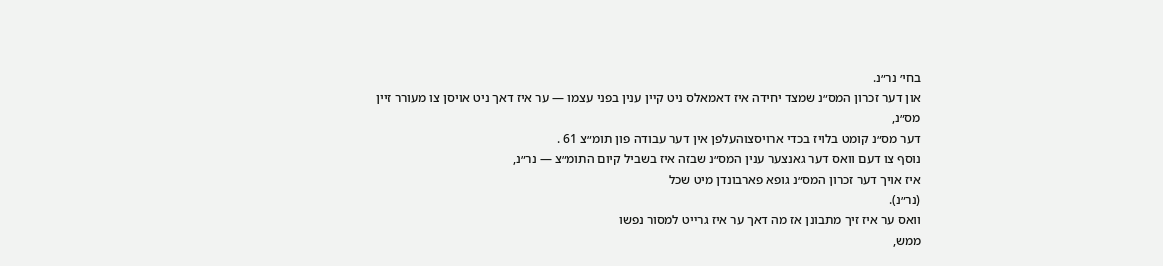בחי׳ נר״נ.
און דער זכרון המס״נ שמצד יחידה איז דאמאלס ניט קײן ענין בפני עצמו — ער איז דאך ניט אויסן צו מעורר זיין מס״נ,
דער מס״נ קומט בלויז בכדי ארויסצוהעלפן אין דער עבודה פון תומ״צ 61 .
נוסף צו דעם וואס דער גאנצער ענין המס״נ שבזה איז בשביל קיום התומ״צ — נר״נ,
איז אויך דער זכרון המס״נ גופא פארבונדן מיט שכל
(נר״נ).
וואס ער איז זיך מתבונן אז מה דאך ער איז גרײט למסור נפשו
ממש,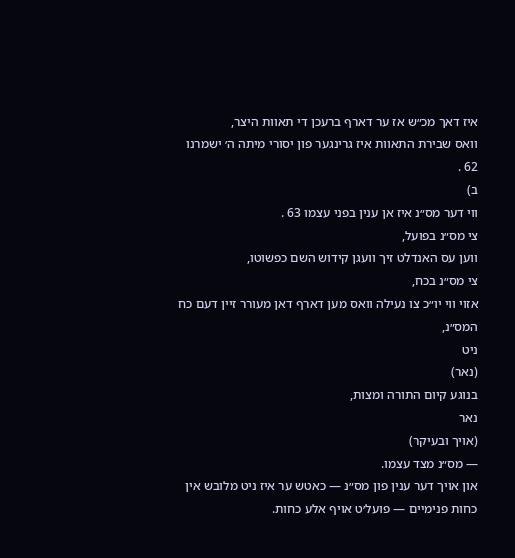איז דאך מכ״ש אז ער דארף ברעכן די תאוות היצר,
וואס שבירת התאוות איז גרינגער פון יסורי מיתה ה׳ ישמרנו 62 .
ב)
ווי דער מס״נ איז אן ענין בפני עצמו 63 .
צי מס״נ בפועל,
ווען עס האנדלט זיך וועגן קידוש השם כפשוטו,
צי מס״נ בכח,
אזוי ווי יו״כ צו נעילה וואס מען דארף דאן מעורר זיין דעם כח המס״נ,
ניט
(נאר)
בנוגע קיום התורה ומצות,
נאר
(אויך ובעיקר)
— מס״נ מצד עצמו.
און אויך דער ענין פון מס״נ — כאטש ער איז ניט מלובש אין כחות פנימײם — פועל׳ט אויף אלע כחות.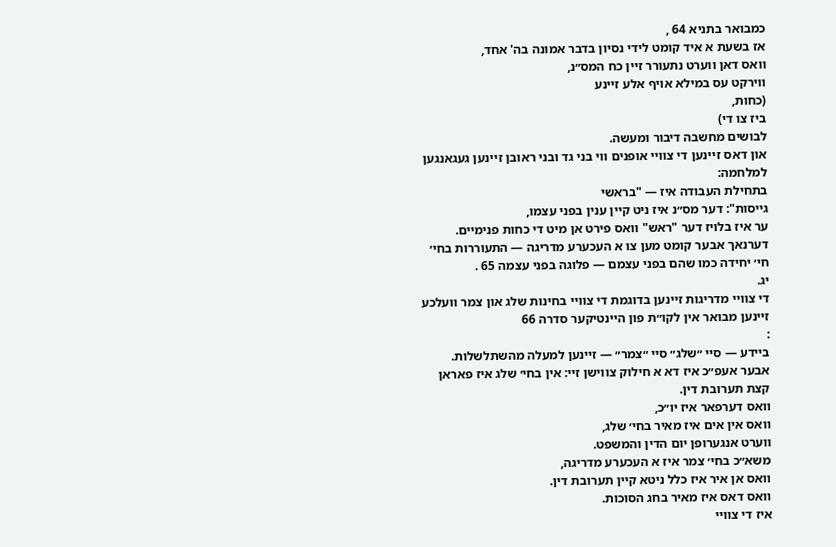כמבואר בתניא 64 ,
אז בשעת א איד קומט לידי נסיון בדבר אמונה בה' אחד,
וואס דאן ווערט נתעורר זיין כח המס״נ,
ווירקט עס במילא אויף אלע זיינע
(כחות,
ביז צו די)
לבושים מחשבה דיבור ומעשה.
און דאס זײנען די צוויי אופנים ווי בני גד ובני ראובן זײנען געגאנגען למלחמה:
בתחילת העבודה איז — "בראשי
גייסות": דער מס״נ איז ניט קיין ענין בפני עצמו,
ער איז בלויז דער "ראש" וואס פירט אן מיט די כחות פנימיים.
דערנאך אבער קומט מען צו א העכערע מדריגה — התעוררות בחי׳ חי׳ יחידה כמו שהם בפני עצמם — פלוגה בפני עצמה 65 .
יג.
די צוויי מדריגות זיינען בדוגמת די צוויי בחינות שלג און צמר וועלכע זיינען מבואר אין לקו״ת פון היינטיקער סדרה 66
:
ביידע — סיי ״שלג״ סיי ״צמר״ — זיינען למעלה מהשתלשלות.
אבער אעפ״כ איז דא א חילוק צווישן זיי: אין בחי׳ שלג איז פאראן קצת תערובת דין.
וואס דערפאר איז יו״כ,
וואס אין אים איז מאיר בחי׳ שלג,
ווערט אנגערופן יום הדין והמשפט.
משא״כ בחי׳ צמר איז א העכערע מדריגה,
וואס אן איר איז כלל ניטא קיין תערובת דין.
וואס דאס איז מאיר בחג הסוכות.
איז די צוויי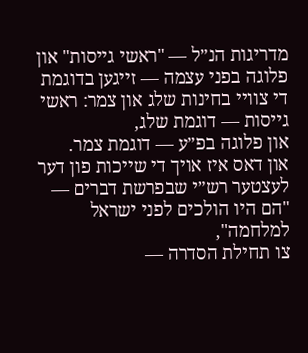מדריגות הנ״ל — "ראשי גייסות" און פלוגה בפני עצמה — זייגען בדוגמת די צוויי בחינות שלג און צמר: ראשי גייסות — דוגמת שלג,
און פלוגה בפ״ע — דוגמת צמר.
און דאס איז אויך די שייכות פון דער לעצטער רש״י שבפרשת דברים — "הם היו הולכים לפני ישראל למלחמה",
צו תחילת הסדרה —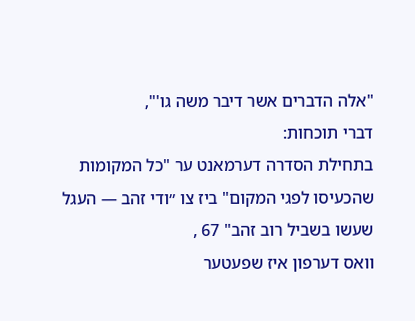"אלה הדברים אשר דיבר משה גו'",
דברי תוכחות:
בתחילת הסדרה דערמאנט ער "כל המקומות שהכעיסו לפגי המקום" ביז צו ״ודי זהב — העגל שעשו בשביל רוב זהב" 67 ,
וואס דערפון איז שפעטער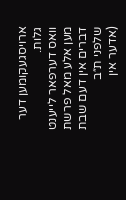ארויסגעקומען דער גלות.
וואס דערפאר לייענט מען אלע מאל פרשת דברים אין דעם שבת שלפני ת״ב
(אדער אין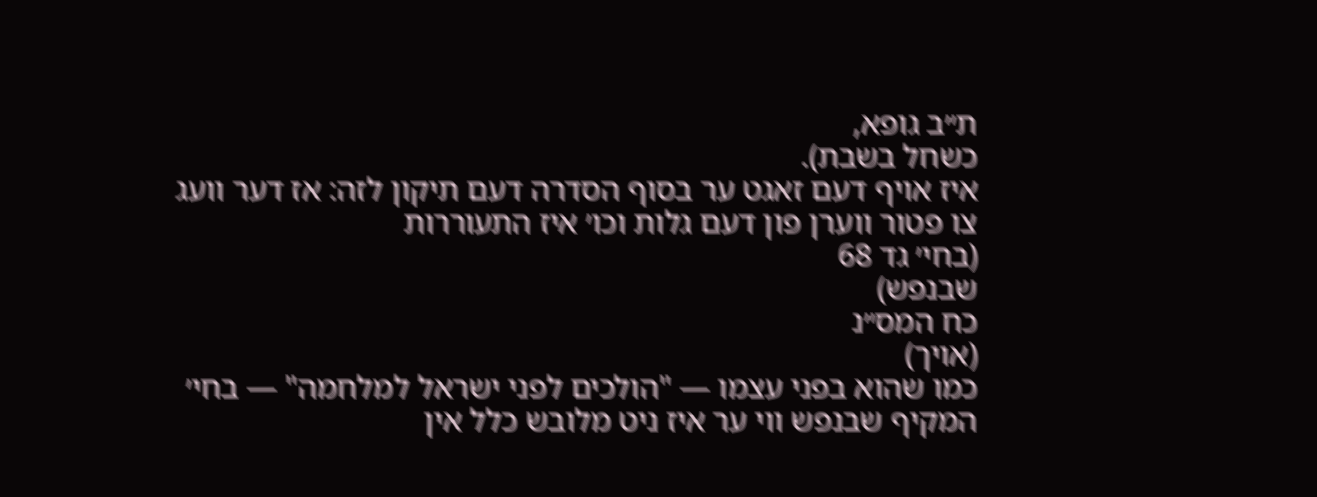ת״ב גופא,
כשחל בשבת).
איז אויף דעם זאגט ער בסוף הסדרה דעם תיקון לזה: אז דער וועג צו פטור ווערן פון דעם גלות וכו׳ איז התעוררות
(בחי׳ גד 68
שבנפש)
כח המס״נ
(אויך)
כמו שהוא בפני עצמו — "הולכים לפני ישראל למלחמה" — בחי׳ המקיף שבנפש ווי ער איז ניט מלובש כלל אין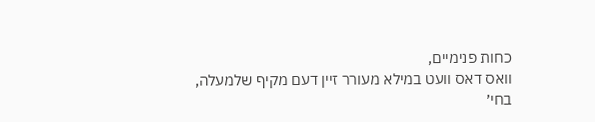כחות פנימיים,
וואס דאס וועט במילא מעורר זיין דעם מקיף שלמעלה,
בחי׳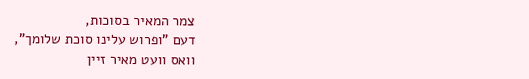צמר המאיר בסוכות,
דעם "ופרוש עלינו סוכת שלומך",
וואס וועט מאיר זיין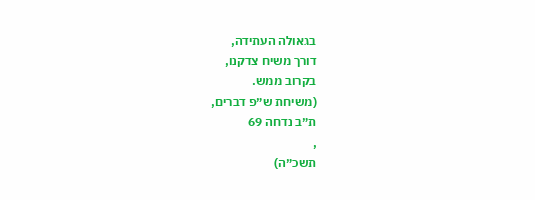בגאולה העתידה,
דורך משיח צדקנו,
בקרוב ממש.
(משיחת ש״פ דברים,
ת״ב נדחה 69
,
תשכ״ה)